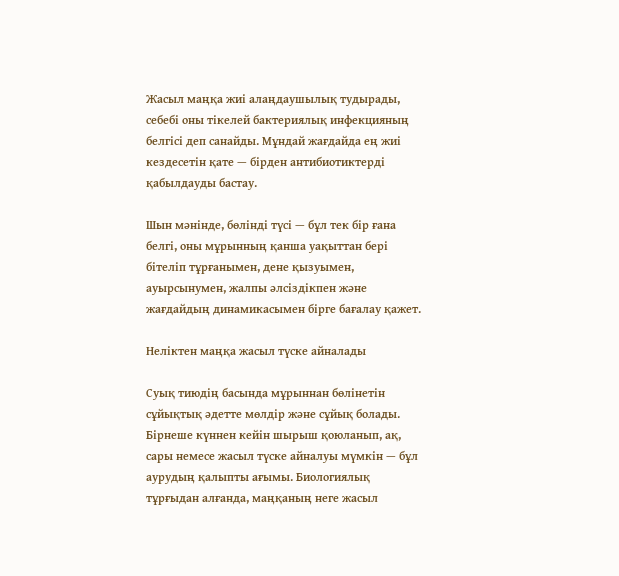Жасыл маңқа жиі алаңдаушылық тудырады, себебі оны тікелей бактериялық инфекцияның белгісі деп санайды. Мұндай жағдайда ең жиі кездесетін қате — бірден антибиотиктерді қабылдауды бастау.

Шын мәнінде, бөлінді түсі — бұл тек бір ғана белгі, оны мұрынның қанша уақыттан бері бітеліп тұрғанымен, дене қызуымен, ауырсынумен, жалпы әлсіздікпен және жағдайдың динамикасымен бірге бағалау қажет.

Неліктен маңқа жасыл түске айналады

Суық тиюдің басында мұрыннан бөлінетін сұйықтық әдетте мөлдір және сұйық болады. Бірнеше күннен кейін шырыш қоюланып, ақ, сары немесе жасыл түске айналуы мүмкін — бұл аурудың қалыпты ағымы. Биологиялық тұрғыдан алғанда, маңқаның неге жасыл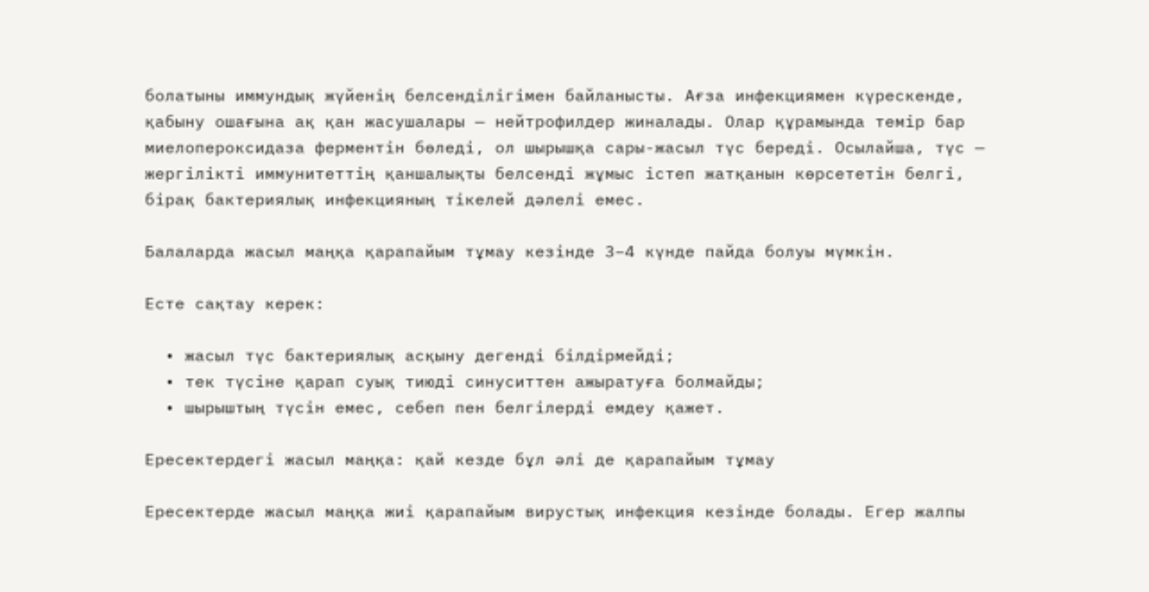болатыны иммундық жүйенің белсенділігімен байланысты. Ағза инфекциямен күрескенде, қабыну ошағына ақ қан жасушалары — нейтрофилдер жиналады. Олар құрамында темір бар миелопероксидаза ферментін бөледі, ол шырышқа сары-жасыл түс береді. Осылайша, түс — жергілікті иммунитеттің қаншалықты белсенді жұмыс істеп жатқанын көрсететін белгі, бірақ бактериялық инфекцияның тікелей дәлелі емес.

Балаларда жасыл маңқа қарапайым тұмау кезінде 3–4 күнде пайда болуы мүмкін.

Есте сақтау керек:

  • жасыл түс бактериялық асқыну дегенді білдірмейді;
  • тек түсіне қарап суық тиюді синуситтен ажыратуға болмайды;
  • шырыштың түсін емес, себеп пен белгілерді емдеу қажет.

Ересектердегі жасыл маңқа: қай кезде бұл әлі де қарапайым тұмау

Ересектерде жасыл маңқа жиі қарапайым вирустық инфекция кезінде болады. Егер жалпы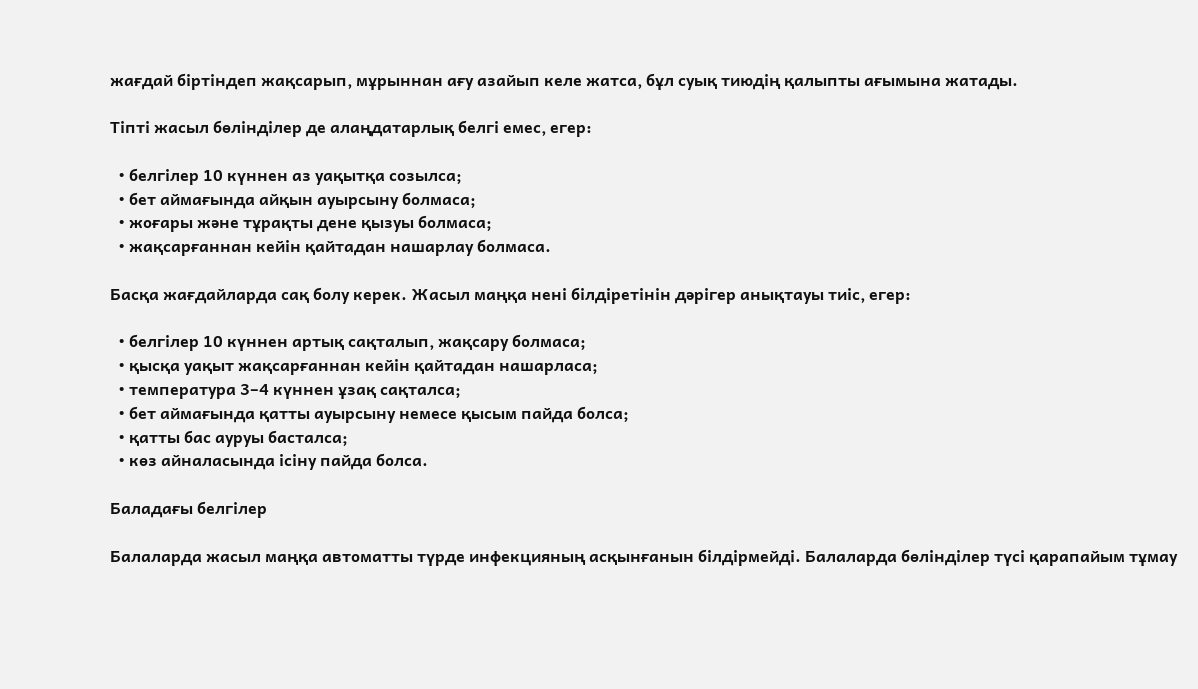жағдай біртіндеп жақсарып, мұрыннан ағу азайып келе жатса, бұл суық тиюдің қалыпты ағымына жатады.

Тіпті жасыл бөлінділер де алаңдатарлық белгі емес, егер:

  • белгілер 10 күннен аз уақытқа созылса;
  • бет аймағында айқын ауырсыну болмаса;
  • жоғары және тұрақты дене қызуы болмаса;
  • жақсарғаннан кейін қайтадан нашарлау болмаса.

Басқа жағдайларда сақ болу керек. Жасыл маңқа нені білдіретінін дәрігер анықтауы тиіс, егер:

  • белгілер 10 күннен артық сақталып, жақсару болмаса;
  • қысқа уақыт жақсарғаннан кейін қайтадан нашарласа;
  • температура 3–4 күннен ұзақ сақталса;
  • бет аймағында қатты ауырсыну немесе қысым пайда болса;
  • қатты бас ауруы басталса;
  • көз айналасында ісіну пайда болса.

Баладағы белгілер

Балаларда жасыл маңқа автоматты түрде инфекцияның асқынғанын білдірмейді. Балаларда бөлінділер түсі қарапайым тұмау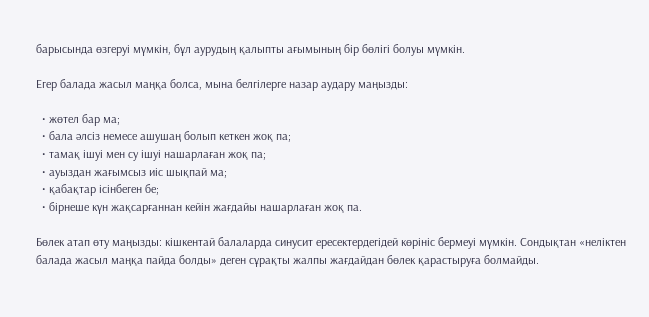барысында өзгеруі мүмкін, бұл аурудың қалыпты ағымының бір бөлігі болуы мүмкін.

Егер балада жасыл маңқа болса, мына белгілерге назар аудару маңызды:

  • жөтел бар ма;
  • бала әлсіз немесе ашушаң болып кеткен жоқ па;
  • тамақ ішуі мен су ішуі нашарлаған жоқ па;
  • ауыздан жағымсыз иіс шықпай ма;
  • қабақтар ісінбеген бе;
  • бірнеше күн жақсарғаннан кейін жағдайы нашарлаған жоқ па.

Бөлек атап өту маңызды: кішкентай балаларда синусит ересектердегідей көрініс бермеуі мүмкін. Сондықтан «неліктен балада жасыл маңқа пайда болды» деген сұрақты жалпы жағдайдан бөлек қарастыруға болмайды.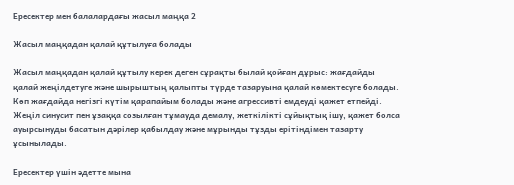Ересектер мен балалардағы жасыл маңқа 2

Жасыл маңқадан қалай құтылуға болады

Жасыл маңқадан қалай құтылу керек деген сұрақты былай қойған дұрыс: жағдайды қалай жеңілдетуге және шырыштың қалыпты түрде тазаруына қалай көмектесуге болады. Көп жағдайда негізгі күтім қарапайым болады және агрессивті емдеуді қажет етпейді. Жеңіл синусит пен ұзаққа созылған тұмауда демалу, жеткілікті сұйықтық ішу, қажет болса ауырсынуды басатын дәрілер қабылдау және мұрынды тұзды ерітіндімен тазарту ұсынылады.

Ересектер үшін әдетте мына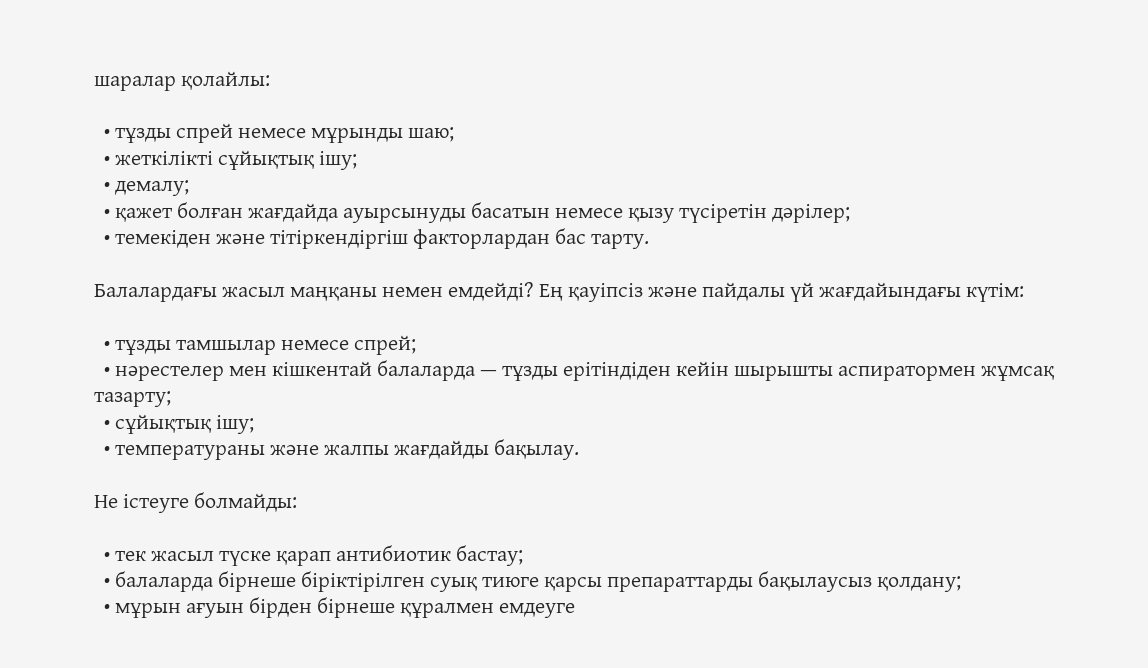шаралар қолайлы:

  • тұзды спрей немесе мұрынды шаю;
  • жеткілікті сұйықтық ішу;
  • демалу;
  • қажет болған жағдайда ауырсынуды басатын немесе қызу түсіретін дәрілер;
  • темекіден және тітіркендіргіш факторлардан бас тарту.

Балалардағы жасыл маңқаны немен емдейді? Ең қауіпсіз және пайдалы үй жағдайындағы күтім:

  • тұзды тамшылар немесе спрей;
  • нәрестелер мен кішкентай балаларда — тұзды ерітіндіден кейін шырышты аспиратормен жұмсақ тазарту;
  • сұйықтық ішу;
  • температураны және жалпы жағдайды бақылау.

Не істеуге болмайды:

  • тек жасыл түске қарап антибиотик бастау;
  • балаларда бірнеше біріктірілген суық тиюге қарсы препараттарды бақылаусыз қолдану;
  • мұрын ағуын бірден бірнеше құралмен емдеуге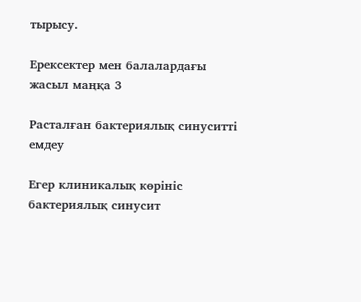тырысу.

Ерексектер мен балалардағы жасыл маңқа 3

Расталған бактериялық синуситті емдеу

Егер клиникалық көрініс бактериялық синусит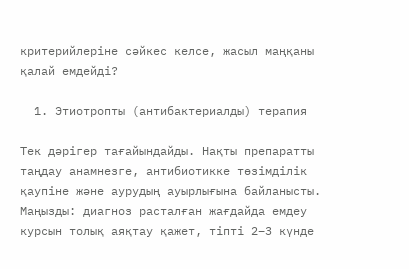критерийлеріне сәйкес келсе, жасыл маңқаны қалай емдейді?

  1. Этиотропты (антибактериалды) терапия

Тек дәрігер тағайындайды. Нақты препаратты таңдау анамнезге, антибиотикке төзімділік қаупіне және аурудың ауырлығына байланысты. Маңызды: диагноз расталған жағдайда емдеу курсын толық аяқтау қажет, тіпті 2–3 күнде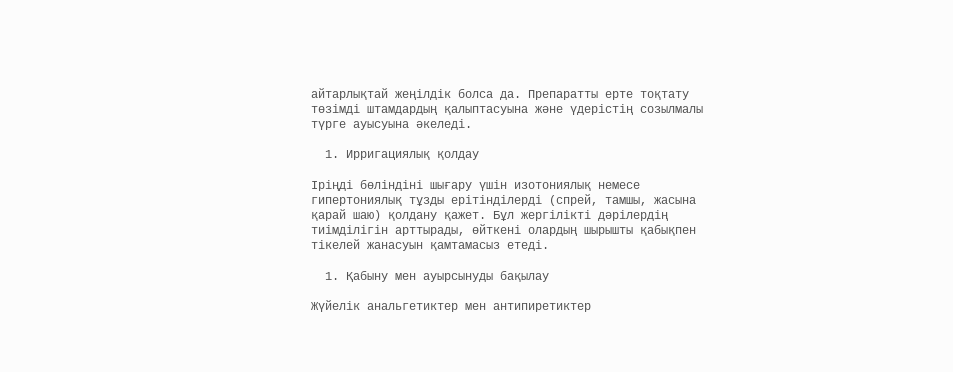айтарлықтай жеңілдік болса да. Препаратты ерте тоқтату төзімді штамдардың қалыптасуына және үдерістің созылмалы түрге ауысуына әкеледі.

  1. Ирригациялық қолдау

Іріңді бөліндіні шығару үшін изотониялық немесе гипертониялық тұзды ерітінділерді (спрей, тамшы, жасына қарай шаю) қолдану қажет. Бұл жергілікті дәрілердің тиімділігін арттырады, өйткені олардың шырышты қабықпен тікелей жанасуын қамтамасыз етеді.

  1. Қабыну мен ауырсынуды бақылау

Жүйелік анальгетиктер мен антипиретиктер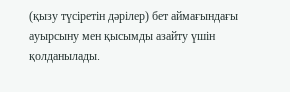(қызу түсіретін дәрілер) бет аймағындағы ауырсыну мен қысымды азайту үшін қолданылады.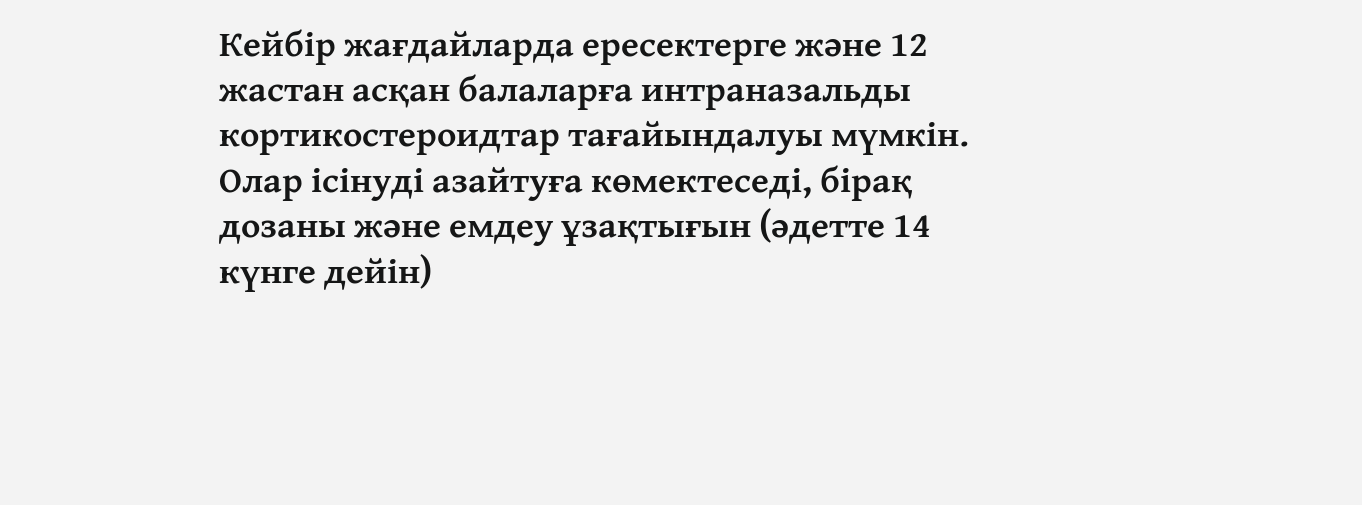Кейбір жағдайларда ересектерге және 12 жастан асқан балаларға интраназальды кортикостероидтар тағайындалуы мүмкін. Олар ісінуді азайтуға көмектеседі, бірақ дозаны және емдеу ұзақтығын (әдетте 14 күнге дейін)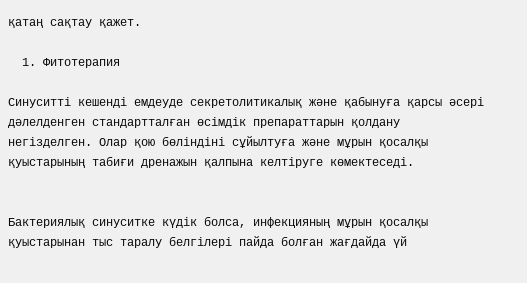қатаң сақтау қажет.

  1. Фитотерапия

Синуситті кешенді емдеуде секретолитикалық және қабынуға қарсы әсері дәлелденген стандартталған өсімдік препараттарын қолдану негізделген. Олар қою бөліндіні сұйылтуға және мұрын қосалқы қуыстарының табиғи дренажын қалпына келтіруге көмектеседі.


Бактериялық синуситке күдік болса, инфекцияның мұрын қосалқы қуыстарынан тыс таралу белгілері пайда болған жағдайда үй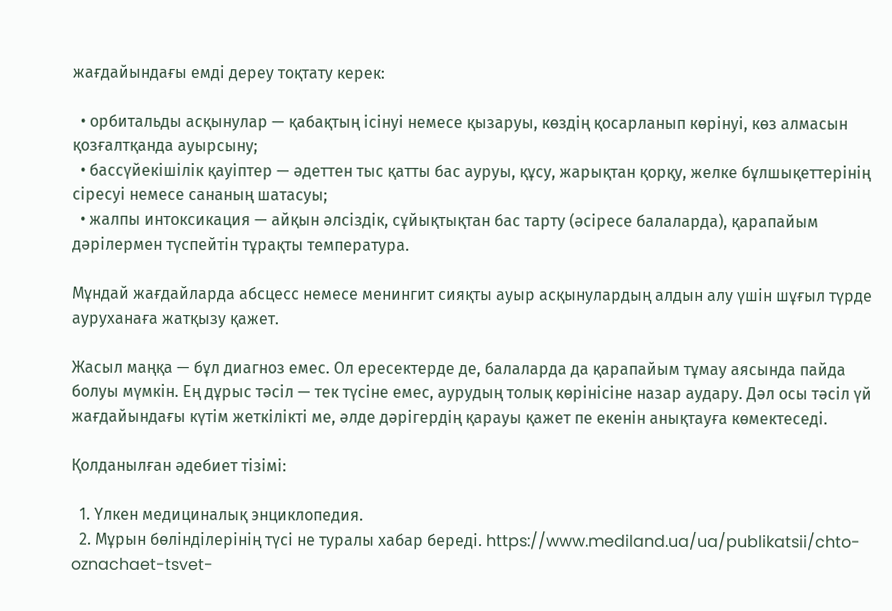жағдайындағы емді дереу тоқтату керек:

  • орбитальды асқынулар — қабақтың ісінуі немесе қызаруы, көздің қосарланып көрінуі, көз алмасын қозғалтқанда ауырсыну;
  • бассүйекішілік қауіптер — әдеттен тыс қатты бас ауруы, құсу, жарықтан қорқу, желке бұлшықеттерінің сіресуі немесе сананың шатасуы;
  • жалпы интоксикация — айқын әлсіздік, сұйықтықтан бас тарту (әсіресе балаларда), қарапайым дәрілермен түспейтін тұрақты температура.

Мұндай жағдайларда абсцесс немесе менингит сияқты ауыр асқынулардың алдын алу үшін шұғыл түрде ауруханаға жатқызу қажет.

Жасыл маңқа — бұл диагноз емес. Ол ересектерде де, балаларда да қарапайым тұмау аясында пайда болуы мүмкін. Ең дұрыс тәсіл — тек түсіне емес, аурудың толық көрінісіне назар аудару. Дәл осы тәсіл үй жағдайындағы күтім жеткілікті ме, әлде дәрігердің қарауы қажет пе екенін анықтауға көмектеседі.

Қолданылған әдебиет тізімі:

  1. Үлкен медициналық энциклопедия.
  2. Мұрын бөлінділерінің түсі не туралы хабар береді. https://www.mediland.ua/ua/publikatsii/chto-oznachaet-tsvet-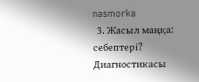nasmorka
  3. Жасыл маңқа: себептері? Диагностикасы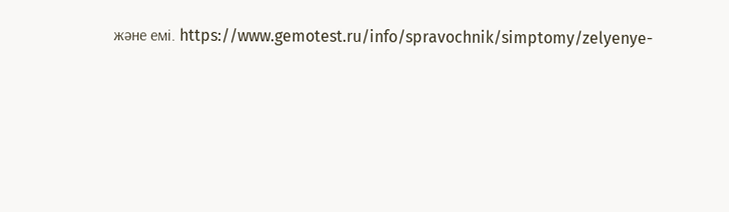және емі. https://www.gemotest.ru/info/spravochnik/simptomy/zelyenye-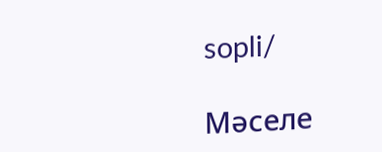sopli/

Мәселе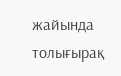жайында толығырақ